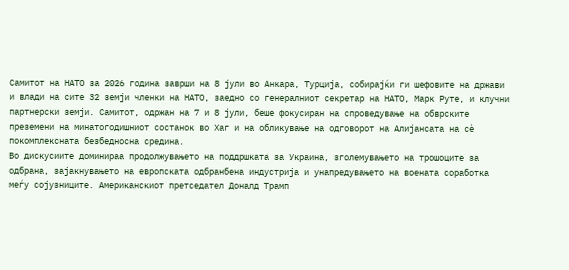Самитот на НАТО за 2026 година заврши на 8 јули во Анкара, Турција, собирајќи ги шефовите на држави и влади на сите 32 земји членки на НАТО, заедно со генералниот секретар на НАТО, Марк Руте, и клучни партнерски земји. Самитот, одржан на 7 и 8 јули, беше фокусиран на спроведување на обврските преземени на минатогодишниот состанок во Хаг и на обликување на одговорот на Алијансата на сè покомплексната безбедносна средина.
Во дискусиите доминираа продолжувањето на поддршката за Украина, зголемувањето на трошоците за одбрана, зајакнувањето на европската одбранбена индустрија и унапредувањето на воената соработка меѓу сојузниците. Американскиот претседател Доналд Трамп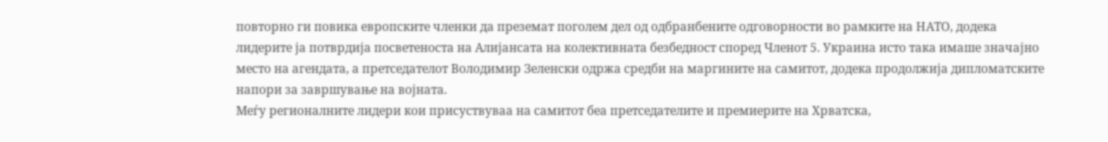повторно ги повика европските членки да преземат поголем дел од одбранбените одговорности во рамките на НАТО, додека лидерите ја потврдија посветеноста на Алијансата на колективната безбедност според Членот 5. Украина исто така имаше значајно место на агендата, а претседателот Володимир Зеленски одржа средби на маргините на самитот, додека продолжија дипломатските напори за завршување на војната.
Меѓу регионалните лидери кои присуствуваа на самитот беа претседателите и премиерите на Хрватска,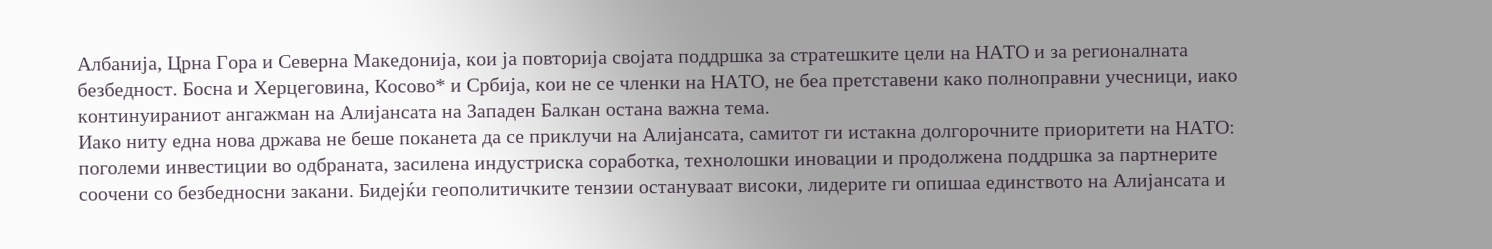Албанија, Црна Гора и Северна Македонија, кои ја повторија својата поддршка за стратешките цели на НАТО и за регионалната безбедност. Босна и Херцеговина, Косово* и Србија, кои не се членки на НАТО, не беа претставени како полноправни учесници, иако континуираниот ангажман на Алијансата на Западен Балкан остана важна тема.
Иако ниту една нова држава не беше поканета да се приклучи на Алијансата, самитот ги истакна долгорочните приоритети на НАТО: поголеми инвестиции во одбраната, засилена индустриска соработка, технолошки иновации и продолжена поддршка за партнерите соочени со безбедносни закани. Бидејќи геополитичките тензии остануваат високи, лидерите ги опишаа единството на Алијансата и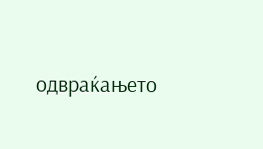одвраќањето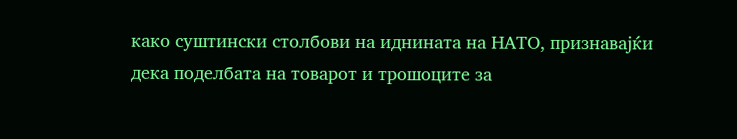како суштински столбови на иднината на НАТО, признавајќи дека поделбата на товарот и трошоците за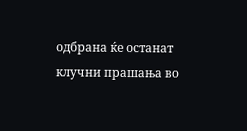одбрана ќе останат клучни прашања во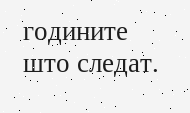годините што следат.